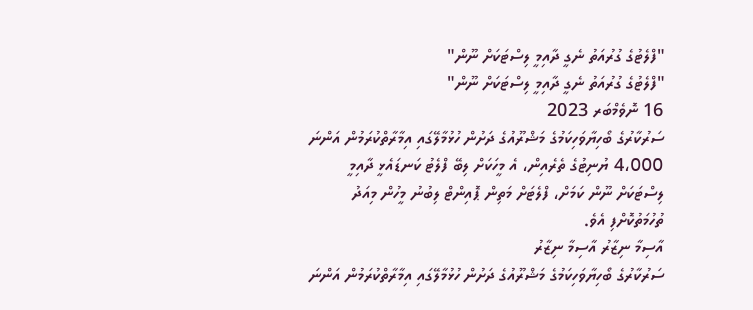"ފްލެޓުގެ ގުރުއަތު ނެގީ ދާއިމީ ލިސްޓަކަށް ނޫން"
"ފްލެޓުގެ ގުރުއަތު ނެގީ ދާއިމީ ލިސްޓަކަށް ނޫން"
16 ނޮވެމްބަރ 2023
ސަރުކާރުގެ ބޯހިޔާވަހިކަމުގެ މަޝްރޫއުގެ ދަށުން ހުޅުމާލޭގައި އިމާރާތްކުރަމުން އަންނަ 4،000 ޔުނިޓުގެ ތެރެއިން، އެ މީހަކަށް ލިބޭ ފްލެޓު ކަނޑައެޅީ ދާއިމީ ލިސްޓަކަށް ނޫން ކަމަށް، ފްލެޓަށް މަތިން ޕޮއިންޓް ލިބުނު މީހުން މިއަދު ތުހުމަތުކޮށްފި އެވެ.
އާސިމާ ނިޒާރު އާސިމާ ނިޒާރު
ސަރުކާރުގެ ބޯހިޔާވަހިކަމުގެ މަޝްރޫއުގެ ދަށުން ހުޅުމާލޭގައި އިމާރާތްކުރަމުން އަންނަ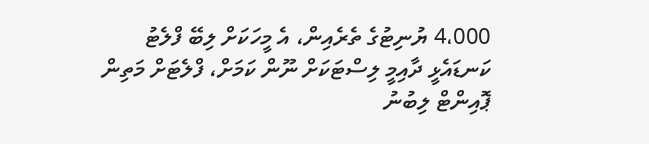4،000 ޔުނިޓުގެ ތެރެއިން، އެ މީހަކަށް ލިބޭ ފްލެޓު ކަނޑައެޅީ ދާއިމީ ލިސްޓަކަށް ނޫން ކަމަށް، ފްލެޓަށް މަތިން ޕޮއިންޓް ލިބުނު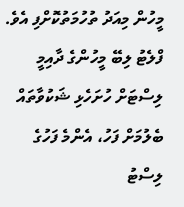މީހުން މިއަދު ތުހުމަތުކޮށްފި އެވެ.
ފްލެޓު ލިބޭ މީހުންގެ ދާއިމީ ލިސްޓަށް ހުށަހެޅި ޝަކުވާތައް ބެލުމަށް ފަހު، އެންމެ ފަހުގެ ލިސްޓު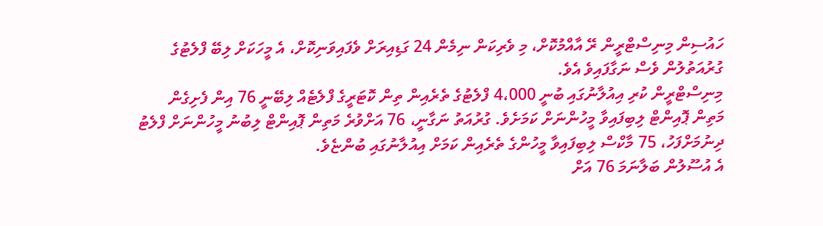ހައުސިން މިނިސްޓްރީން ރޭ އާއްމުކޮށް، މި ވެރިކަން ނިމެން 24 ގަޑިއިރަށް ވެފައިވަނިކޮށް، އެ މީހަކަށް ލިބޭ ފްލެޓުގެ ގުރުއަތުލުން ވެސް ނަގާފައިވެ އެވެ.
މިނިސްޓްރީން ކުރި އިއުލާނުގައި ބުނީ 4،000 ފްލެޓުގެ ތެރެއިން ތިން ކޮޓަރީގެ ފްލެޓެއް ލިބޭނީ 76 އިން ފެށިގެން މަތިން ޕޮއިންޓް ލިބިފައިވާ މީހުންނަށް ކަމަށެވެ. ގުރުއަތު ނަގާނީ، 76 އަށްވުރެ މަތިން ޕޮއިންޓް ލިބުނު މީހުންނަށް ފްލެޓު ދިނުމަށްފަހު، 75 މާކްސް ލިބިފައިވާ މީހުންގެ ތެރެއިން ކަމަށް އިއުލާނުގައި ބުންޏެވެ.
އެ އުސޫލުން ބަލާނަމަ 76 އަށް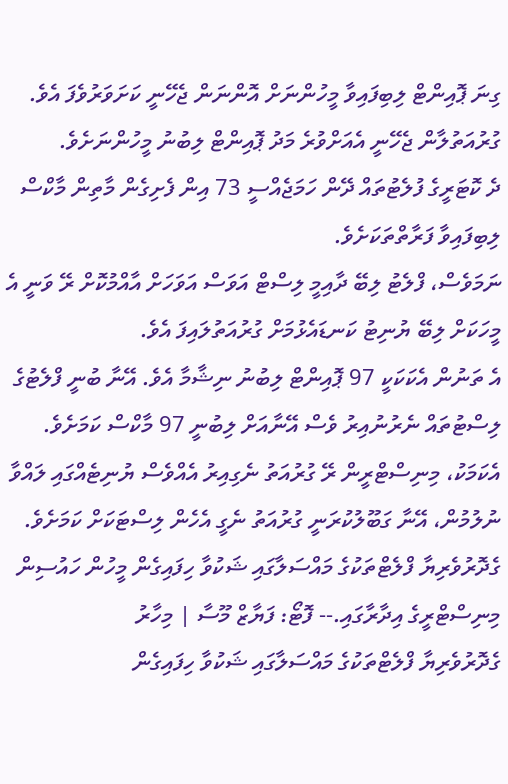ގިނަ ޕޮއިންޓް ލިބިފައިވާ މީހުންނަށް އޮންނަން ޖެހޭނީ ކަށަވަރުވެފަ އެވެ. ގުރުއަތުލާން ޖެހޭނީ އެއަށްވުރެ މަދު ޕޮއިންޓް ލިބުނު މީހުންނަށެވެ.
ދެ ކޮޓަރީގެ ފުލެޓުތައް ދޭން ހަމަޖެއްސީ 73 އިން ފެށިގެން މާތިން މާކްސް ލިބިފައިވާ ފަރާތްތަކަށެވެ.
ނަމަވެސް، ފްލެޓު ލިބޭ ދާއިމީ ލިސްޓް އަވަސް އަވަހަށް އާއްމުކޮށް ރޭ ވަނީ އެ މީހަކަށް ލިބޭ ޔުނިޓު ކަނޑައެޅުމަށް ގުރުއަތުލައިފަ އެވެ.
އެ ތަނުން އެކަކަކީ 97 ޕޮއިންޓް ލިބުނު ނިޝާމާ އެވެ. އޭނާ ބުނީ ފްލެޓުގެ ލިސްޓުތައް ނެރުނުއިރު ވެސް އޭނާއަށް ލިބުނީ 97 މާކްސް ކަމަށެވެ. އެކަމަކު، މިނިސްޓްރީން ރޭ ގުރުއަތު ނެގިއިރު އެއްވެސް ޔުނިޓެއްގައި ލައްވާ ނުލުމުން، އޭނާ ގަބޫލުކުރަނީ ގުރުއަތު ނެގީ އެހެން ލިސްޓަކަށް ކަމަށެވެ.
ގެދޮރުވެރިޔާ ފްލެޓްތަކުގެ މައްސަލާގައި ޝަކުވާ ހިފައިގެން މީހުން ހައުސިން މިނިސްޓްރީގެ އިދާރާގައި.-- ފޮޓޯ: ފަޔާޒް މޫސާ | މިހާރު
ގެދޮރުވެރިޔާ ފްލެޓްތަކުގެ މައްސަލާގައި ޝަކުވާ ހިފައިގެން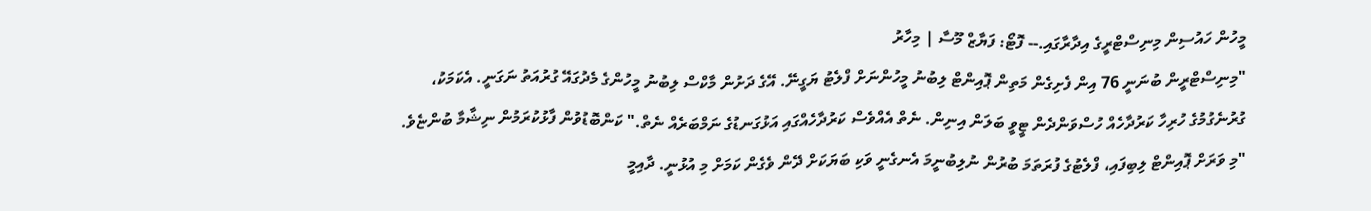މީހުން ހައުސިން މިނިސްޓްރީގެ އިދާރާގައި.-- ފޮޓޯ: ފަޔާޒް މޫސާ | މިހާރު
"މިނިސްޓްރީން ބުނަނީ 76 އިން ފެށިގެން މަތިން ޕޮއިންޓް ލިބުނު މީހުންނަށް ފްލެޓު ޔަގީނޭ. އޭގެ ދަށުން މާކްސް ލިބުނު މީހުންގެ މެދުގައޭ ގުރުއަތު ނަގަނީ. އެކަމަކު، ގުރުނެގުމުގެ ހުރިހާ ކަރުދާހެއް ހުސްވަންދެން ޓީވީ ބަލަން އިނިން. ނެތް އެއްވެސް ކަރުދާހެއްގައި އަޅުގަނޑުގެ ނަމްބަރެއް ނެތް." ކަންބޮޑުވުން ފާޅުކުރަމުން ނިޝާމާ ބުންޏެވެ.
"މި ވަރަށް ޕޮއިންޓް ލިބިފައި، ފްލެޓުގެ ފުރަތަމަ ބުރުން ނުލިބުނީމަ އެނގެނީ ވަކި ބަޔަކަށް ދޭން ވެގެން ކަމަށް މި އުޅުނީ. ދާއިމީ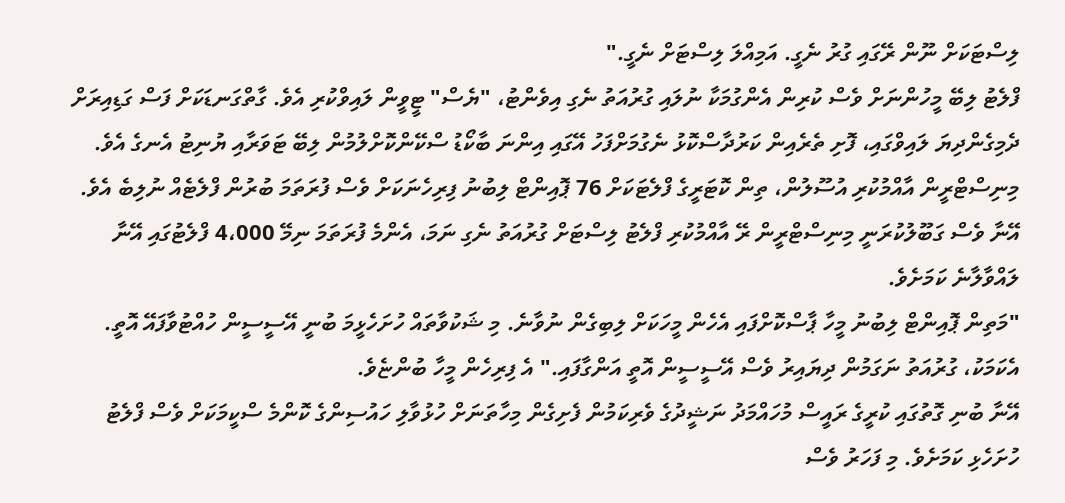ލިސްޓަކަށް ނޫން ރޭގައި ގުރު ނެގީ. އަމިއްލަ ލިސްޓަށް ނެގީ."
ފްލެޓު ލިބޭ މީހުންނަށް ވެސް ކުރިން އެންގުމަކާ ނުލައި ގުރުއަތު ނެގި އިވެންޓު، "ޔެސް" ޓީވީން ލައިވްކުރި އެވެ. ގާތްގަނޑަކަށް ފަސް ގަޑިއިރަށް ދެމިގެންދިޔަ ލައިވްގައި، ފޮށި ތެރެއިން ކަރުދާސްކޮޅު ނެގުމަށްފަހު އޭގައި އިންނަ ބާކޯޑު ސްކޭންކޮށްލުމުން ލިބޭ ޓަވަރާއި ޔުނިޓު އެނގެ އެވެ.
މިނިސްޓްރީން އާއްމުކުރި އުސޫލުން، ތިން ކޮޓަރީގެ ފްލެޓަކަށް 76 ޕޮއިންޓް ލިބުނު ފިރިހެނަކަށް ވެސް ފުރަތަމަ ބުރުން ފްލެޓެއް ނުލިބެ އެވެ. އޭނާ ވެސް ގަބޫލުކުރަނީ މިނިސްޓްރީން ރޭ އާއްމުކުރި ފްލެޓު ލިސްޓަށް ގުރުއަތު ނެގި ނަމަ، އެންމެ ފުރަތަމަ ނިމޭ 4،000 ފްލެޓުގައި އޭނާ ލައްވާލާނެ ކަމަށެވެ.
"މަތިން ޕޮއިންޓް ލިބުނު މީހާ ޕާސްކޮށްފައި އެހެން މީހަކަށް ލިބިގެން ނުވާނެ. މި ޝަކުވާތައް ހުށަހެޅީމަ ބުނީ އޭސީސީން ހުއްޓުވާފައޭ އޮތީ. އެކަމަކު، ގުރުއަތު ނަގަމުން ދިޔައިރު ވެސް އޭސީސީން އޮތީ އަންގާފައި." އެ ފިރިހެން މީހާ ބުންޏެވެ.
އޭނާ ބުނި ގޮތުގައި ކުރީގެ ރައީސް މުހައްމަދު ނަޝީދުގެ ވެރިކަމުން ފެށިގެން މިހާތަނަށް ހުޅުވާލި ހައުސިންގެ ކޮންމެ ސްކީމަކަށް ވެސް ފްލެޓު ހުށަހެޅި ކަމަށެވެ. މި ފަހަރު ވެސް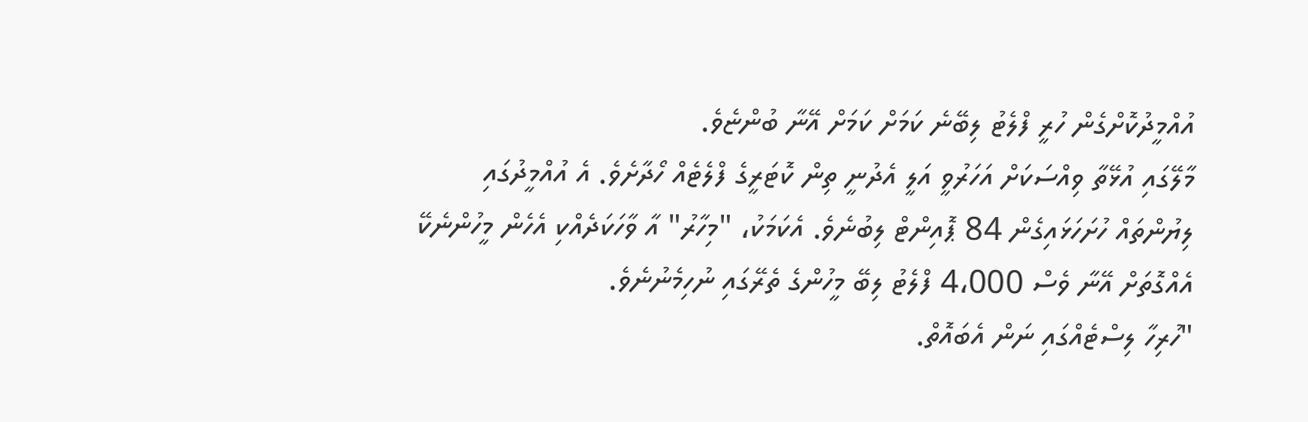އުއްމީދުކޮށްގެން ހުރީ ފްލެޓު ލިބޭނެ ކަމަށް ކަމަށް އޭނާ ބުންޏެވެ.
މާލޭގައި އުޅޭތާ ވިއްސަކަށް އަހަރުވީ އަލީ އެދުނީ ތިން ކޮޓަރީގެ ފްލެޓެއް ހޯދާށެވެ. އެ އުއްމީދުގައި ލިޔުންތައް ހުށަހަޅައިގެން 84 ޕޮއިންޓް ލިބުނެވެ. އެކަމަކު، "މިހާރު" އާ ވާހަކަދެއްކި އެހެން މީހުންނެކޭ އެއްގޮތަށް އޭނާ ވެސް 4،000 ފްލެޓު ލިބޭ މީހުންގެ ތެރޭގައި ނުހިމެނުނެވެ.
"ހުރިހާ ލިސްޓެއްގައި ނަން އެބައޮތް.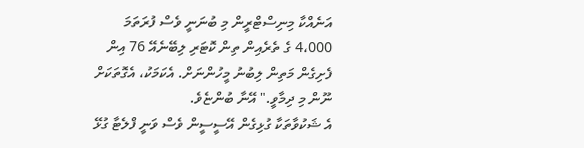އަނެއްކާ މިނިސްޓްރީން މި ބުނަނީ ވެސް ފުރަތަމަ 4،000 ގެ ތެރެއިން ތިން ކޮޓަރި ލިބޭނެއޭ 76 އިން ފެށިގެން މަތިން ލިބުނު މީހުންނަށް. އެކަމަކު، އެގޮތަކަށް ނޫން މި ދިމާވީ." އޭނާ ބުންޏެވެ.
އެ ޝަކުވާތަކާ ގުޅިގެން އޭސީސީން ވެސް ވަނީ ފްލެޓާ ގުޅޭ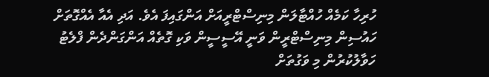ހުރިހާ ކަމެއް ހުއްޓާލަން މިނިސްޓްރީއަށް އަންގައިފަ އެވެ. އަދި އެއާ އެއްގޮތަށް ހައުސިން މިނިސްޓްރީން ވަނީ އޭސީސީން ވަކި ގޮތެއް އަންގަންދެން ފްލެޓު ހަވާލުކުރުން މި ވަގުތަށް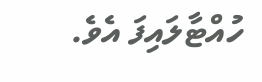ހުއްޓާލައިފަ އެވެ.